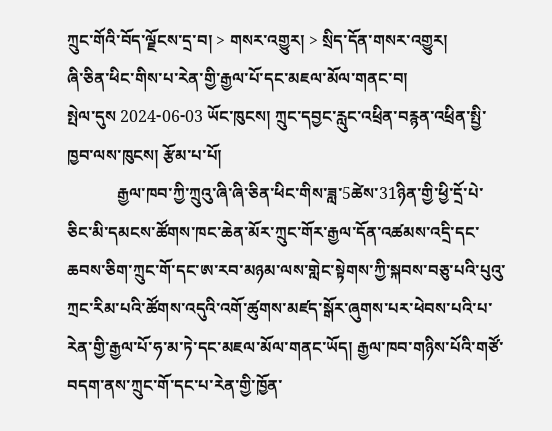ཀྲུང་གོའི་བོད་ལྗོངས་དྲ་བ། > གསར་འགྱུར། > སྲིད་དོན་གསར་འགྱུར།
ཞི་ཅིན་ཕིང་གིས་པ་རེན་གྱི་རྒྱལ་པོ་དང་མཇལ་མོལ་གནང་བ།
སྤེལ་དུས 2024-06-03 ཡོང་ཁུངས། ཀྲུང་དབྱང་རླུང་འཕྲིན་བརྙན་འཕྲིན་སྤྱི་ཁྱབ་ལས་ཁུངས། རྩོམ་པ་པོ།
            རྒྱལ་ཁབ་ཀྱི་ཀྲུའུ་ཞི་ཞི་ཅིན་ཕིང་གིས་ཟླ་5ཚེས་31ཉིན་གྱི་ཕྱི་དྲོ་པེ་ཅིང་མི་དམངས་ཚོགས་ཁང་ཆེན་མོར་ཀྲུང་གོར་རྒྱལ་དོན་འཚམས་འདྲི་དང་ཆབས་ཅིག་ཀྲུང་གོ་དང་ཨ་རབ་མཉམ་ལས་གླེང་སྟེགས་ཀྱི་སྐབས་བཅུ་པའི་པུའུ་ཀྲང་རིམ་པའི་ཚོགས་འདུའི་འགོ་ཚུགས་མཛད་སྒོར་ཞུགས་པར་ཕེབས་པའི་པ་རེན་གྱི་རྒྱལ་པོ་ཧ་མ་ཏེ་དང་མཇལ་མོལ་གནང་ཡོད། རྒྱལ་ཁབ་གཉིས་པོའི་གཙོ་བདག་ནས་ཀྲུང་གོ་དང་པ་རེན་གྱི་ཁྱོན་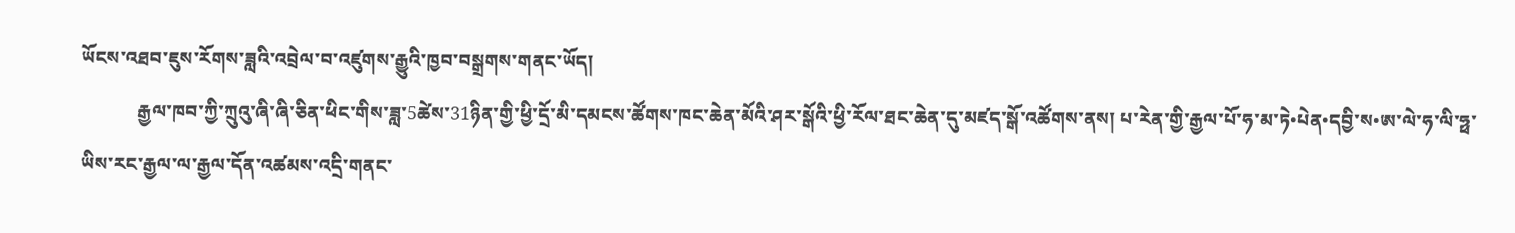ཡོངས་འཐབ་ཇུས་རོགས་ཟླའི་འབྲེལ་བ་འཛུགས་རྒྱུའི་ཁྱབ་བསྒྲགས་གནང་ཡོད།
            རྒྱལ་ཁབ་ཀྱི་ཀྲུའུ་ཞི་ཞི་ཅིན་ཕིང་གིས་ཟླ་5ཚེས་31ཉིན་གྱི་ཕྱི་དྲོ་མི་དམངས་ཚོགས་ཁང་ཆེན་མོའི་ཤར་སྒོའི་ཕྱི་རོལ་ཐང་ཆེན་དུ་མཛད་སྒོ་འཚོགས་ནས། པ་རེན་གྱི་རྒྱལ་པོ་ཧ་མ་ཏེ•པེན•དབྱི་ས•ཨ་ལེ་ཧ་ལི་ཧྥ་ཡིས་རང་རྒྱལ་ལ་རྒྱལ་དོན་འཚམས་འདྲི་གནང་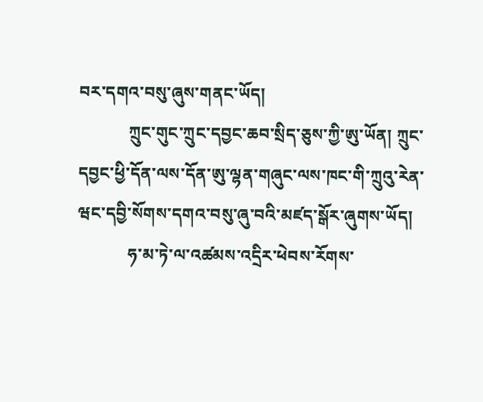བར་དགའ་བསུ་ཞུས་གནང་ཡོད།
            ཀྲུང་གུང་ཀྲུང་དབྱང་ཆབ་སྲིད་ཅུས་ཀྱི་ཨུ་ཡོན། ཀྲུང་དབྱང་ཕྱི་དོན་ལས་དོན་ཨུ་ལྷན་གཞུང་ལས་ཁང་གི་ཀྲུའུ་རེན་ཝང་དབྱི་སོགས་དགའ་བསུ་ཞུ་བའི་མཛད་སྒོར་ཞུགས་ཡོད།
            ཧ་མ་ཏེ་ལ་འཚམས་འདྲིར་ཕེབས་རོགས་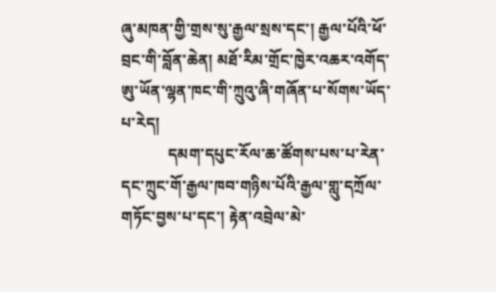ཞུ་མཁན་གྱི་གྲས་སུ་རྒྱལ་སྲས་དང་། རྒྱལ་པོའི་ཕོ་བྲང་གི་བློན་ཆེན། མཐོ་རིམ་གྲོང་ཁྱེར་འཆར་འགོད་ཨུ་ཡོན་ལྷན་ཁང་གི་ཀྲུའུ་ཞི་གཞོན་པ་སོགས་ཡོད་པ་རེད།
            དམག་དཔུང་རོལ་ཆ་ཚོགས་པས་པ་རེན་དང་ཀྲུང་གོ་རྒྱལ་ཁབ་གཉིས་པོའི་རྒྱལ་གླུ་དཀྲོལ་གཏོང་བྱས་པ་དང་། རྟེན་འབྲེལ་མེ་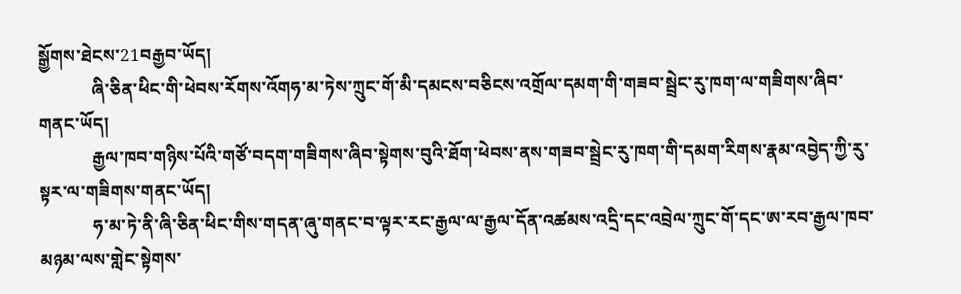སྒྱོགས་ཐེངས་21བརྒྱབ་ཡོད།
            ཞི་ཅིན་ཕིང་གི་ཕེབས་རོགས་འོགཧ་མ་ཏེས་ཀྲུང་གོ་མི་དམངས་བཅིངས་འགྲོལ་དམག་གི་གཟབ་སྦྲེང་རུ་ཁག་ལ་གཟིགས་ཞིབ་གནང་ཡོད།
            རྒྱལ་ཁབ་གཉིས་པོའི་གཙོ་བདག་གཟིགས་ཞིབ་སྟེགས་བུའི་ཐོག་ཕེབས་ནས་གཟབ་སྦྲེང་རུ་ཁག་གི་དམག་རིགས་རྣམ་འབྱེད་ཀྱི་རུ་སྟར་ལ་གཟིགས་གནང་ཡོད།
            ཧ་མ་ཏེ་ནི་ཞི་ཅིན་ཕིང་གིས་གདན་ཞུ་གནང་བ་ལྟར་རང་རྒྱལ་ལ་རྒྱལ་དོན་འཚམས་འདྲི་དང་འབྲེལ་ཀྲུང་གོ་དང་ཨ་རབ་རྒྱལ་ཁབ་མཉམ་ལས་གླེང་སྟེགས་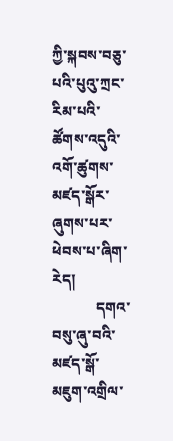ཀྱི་སྐབས་བཅུ་པའི་པུའུ་ཀྲང་རིམ་པའི་ཚོགས་འདུའི་འགོ་ཚུགས་མཛད་སྒོར་ཞུགས་པར་ཕེབས་པ་ཞིག་རེད།
            དགའ་བསུ་ཞུ་བའི་མཛད་སྒོ་མཇུག་འགྲིལ་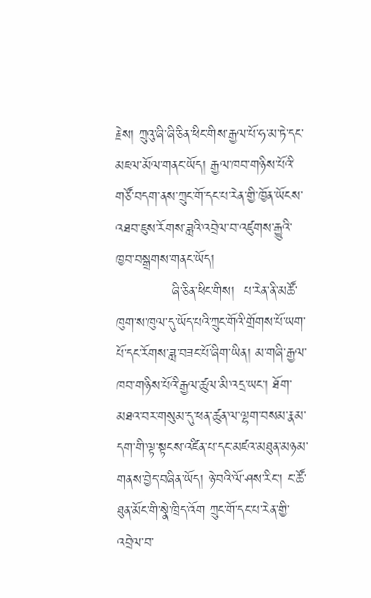རྗེས། ཀྲུའུ་ཞི་ཞི་ཅིན་ཕིང་གིས་རྒྱལ་པོ་ཧ་མ་ཏེ་དང་མཇལ་མོལ་གནང་ཡོད། རྒྱལ་ཁབ་གཉིས་པོའི་གཙོ་བདག་ནས་ཀྲུང་གོ་དང་པ་རེན་གྱི་ཁྱོན་ཡོངས་འཐབ་ཇུས་རོགས་ཟླའི་འབྲེལ་བ་འཛུགས་རྒྱུའི་ཁྱབ་བསྒྲགས་གནང་ཡོད།
            ཞི་ཅིན་ཕིང་གིས།  པ་རེན་ནི་མཚོ་ཁུག་ས་ཁུལ་དུ་ཡོད་པའི་ཀྲུང་གོའི་གྲོགས་པོ་ཡག་པོ་དང་རོགས་ཟླ་བཟང་པོ་ཞིག་ཡིན། མ་གཞི་རྒྱལ་ཁབ་གཉིས་པོའི་རྒྱལ་ཚུལ་མི་འདྲ་ཡང་། ཐོག་མཐའ་བར་གསུམ་དུ་ཕན་ཚུན་ལ་ལྷག་བསམ་རྣམ་དག་གི་ལྟ་སྟངས་འཛིན་པ་དང་མཛའ་མཐུན་མཉམ་གནས་བྱེད་བཞིན་ཡོད། ཉེ་བའི་ལོ་ཤས་རིང་། ང་ཚོ་ཐུན་མོང་གི་སྣེ་ཁྲིད་འོག ཀྲུང་གོ་དང་པ་རེན་གྱི་འབྲེལ་བ་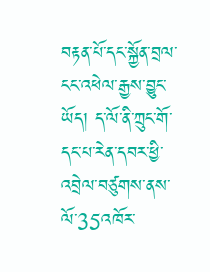བརྟན་པོ་དང་སྐྱོན་བྲལ་ངང་འཕེལ་རྒྱས་བྱུང་ཡོད། ད་ལོ་ནི་ཀྲུང་གོ་དང་པ་རེན་དབར་ཕྱི་འབྲེལ་བཙུགས་ནས་ལོ་35འཁོར་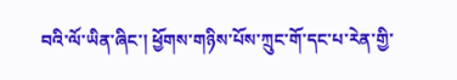བའི་ལོ་ཡིན་ཞིང་། ཕྱོགས་གཉིས་པོས་ཀྲུང་གོ་དང་པ་རེན་གྱི་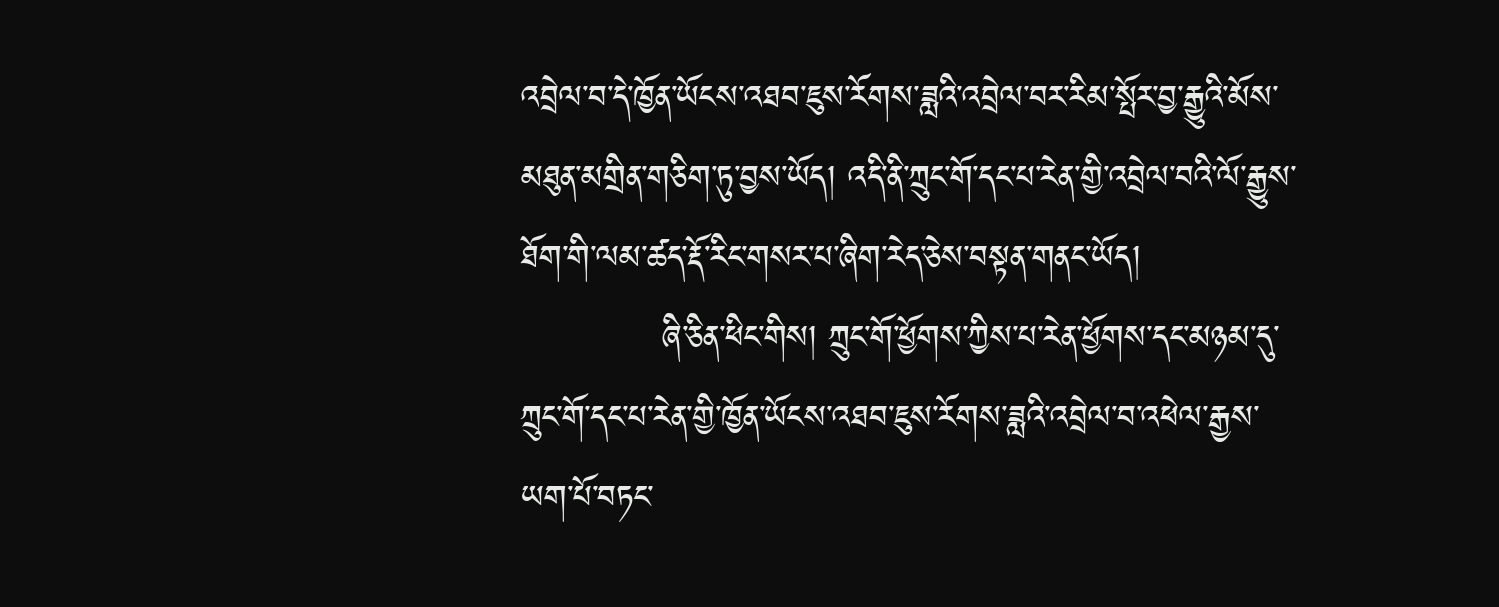འབྲེལ་བ་དེ་ཁྱོན་ཡོངས་འཐབ་ཇུས་རོགས་ཟླའི་འབྲེལ་བར་རིམ་སྤོར་བྱ་རྒྱུའི་མོས་མཐུན་མགྲིན་གཅིག་ཏུ་བྱས་ཡོད། འདི་ནི་ཀྲུང་གོ་དང་པ་རེན་གྱི་འབྲེལ་བའི་ལོ་རྒྱུས་ཐོག་གི་ལམ་ཚད་རྡོ་རིང་གསར་པ་ཞིག་རེད་ཅེས་བསྟན་གནང་ཡོད།
            ཞི་ཅིན་ཕིང་གིས། ཀྲུང་གོ་ཕྱོགས་ཀྱིས་པ་རེན་ཕྱོགས་དང་མཉམ་དུ་ཀྲུང་གོ་དང་པ་རེན་གྱི་ཁྱོན་ཡོངས་འཐབ་ཇུས་རོགས་ཟླའི་འབྲེལ་བ་འཕེལ་རྒྱས་ཡག་པོ་བཏང་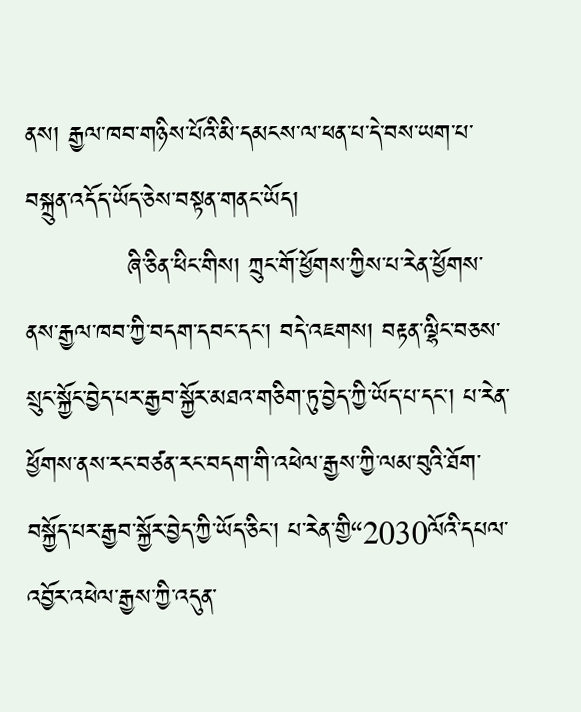ནས། རྒྱལ་ཁབ་གཉིས་པོའི་མི་དམངས་ལ་ཕན་པ་དེ་བས་ཡག་པ་བསྐྲུན་འདོད་ཡོད་ཅེས་བསྟན་གནང་ཡོད།
            ཞི་ཅིན་ཕིང་གིས། ཀྲུང་གོ་ཕྱོགས་ཀྱིས་པ་རེན་ཕྱོགས་ནས་རྒྱལ་ཁབ་ཀྱི་བདག་དབང་དང་། བདེ་འཇགས། བརྟན་ལྷིང་བཅས་སྲུང་སྐྱོང་བྱེད་པར་རྒྱབ་སྐྱོར་མཐའ་གཅིག་ཏུ་བྱེད་ཀྱི་ཡོད་པ་དང་། པ་རེན་ཕྱོགས་ནས་རང་བཙན་རང་བདག་གི་འཕེལ་རྒྱས་ཀྱི་ལམ་བུའི་ཐོག་བསྐྱོད་པར་རྒྱབ་སྐྱོར་བྱེད་ཀྱི་ཡོད་ཅིང་། པ་རེན་གྱི“2030ལོའི་དཔལ་འབྱོར་འཕེལ་རྒྱས་ཀྱི་འདུན་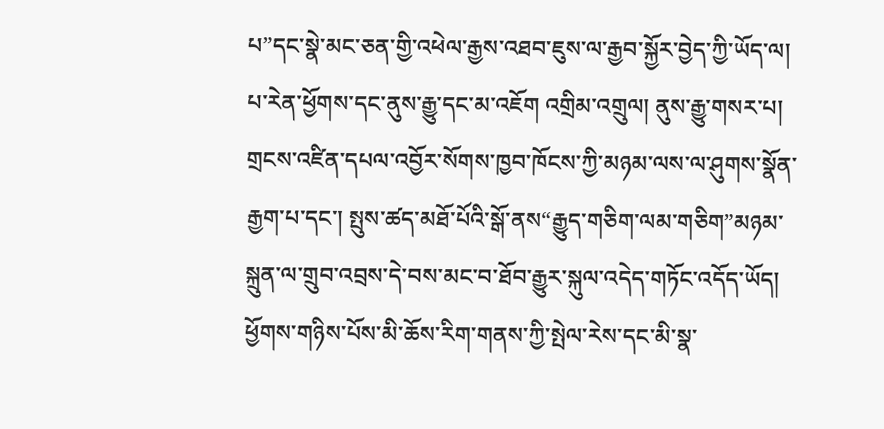པ”དང་སྣེ་མང་ཅན་གྱི་འཕེལ་རྒྱས་འཐབ་ཇུས་ལ་རྒྱབ་སྐྱོར་བྱེད་ཀྱི་ཡོད་ལ། པ་རེན་ཕྱོགས་དང་ནུས་རྒྱུ་དང་མ་འཇོག འགྲིམ་འགྲུལ། ནུས་རྒྱུ་གསར་པ། གྲངས་འཛིན་དཔལ་འབྱོར་སོགས་ཁྱབ་ཁོངས་ཀྱི་མཉམ་ལས་ལ་ཤུགས་སྣོན་རྒྱག་པ་དང་། སྤུས་ཚད་མཐོ་པོའི་སྒོ་ནས“རྒྱུད་གཅིག་ལམ་གཅིག”མཉམ་སྐྲུན་ལ་གྲུབ་འབྲས་དེ་བས་མང་བ་ཐོབ་རྒྱུར་སྐུལ་འདེད་གཏོང་འདོད་ཡོད། ཕྱོགས་གཉིས་པོས་མི་ཆོས་རིག་གནས་ཀྱི་སྤེལ་རེས་དང་མི་སྣ་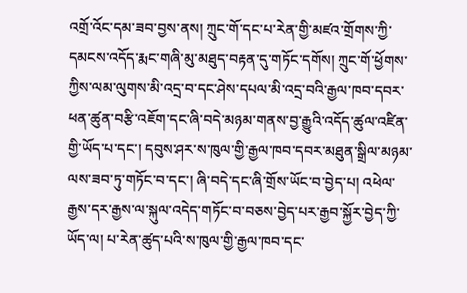འགྲོ་འོང་དམ་ཟབ་བྱས་ནས། ཀྲུང་གོ་དང་པ་རེན་གྱི་མཛའ་གྲོགས་ཀྱི་དམངས་འདོད་རྨང་གཞི་མུ་མཐུད་བརྟན་དུ་གཏོང་དགོས། ཀྲུང་གོ་ཕྱོགས་ཀྱིས་ལམ་ལུགས་མི་འདྲ་བ་དང་ཤེས་དཔལ་མི་འདྲ་བའི་རྒྱལ་ཁབ་དབར་ཕན་ཚུན་བརྩི་འཇོག་དང་ཞི་བདེ་མཉམ་གནས་བྱ་རྒྱུའི་འདོད་ཚུལ་འཛིན་གྱི་ཡོད་པ་དང་། དབུས་ཤར་ས་ཁུལ་གྱི་རྒྱལ་ཁབ་དབར་མཐུན་སྒྲིལ་མཉམ་ལས་ཟབ་ཏུ་གཏོང་བ་དང་། ཞི་བདེ་དང་ཞི་གྲོས་ཡོང་བ་བྱེད་པ། འཕེལ་རྒྱས་དར་རྒྱས་ལ་སྐུལ་འདེད་གཏོང་བ་བཅས་བྱེད་པར་རྒྱབ་སྐྱོར་བྱེད་ཀྱི་ཡོད་ལ། པ་རེན་ཚུད་པའི་ས་ཁུལ་གྱི་རྒྱལ་ཁབ་དང་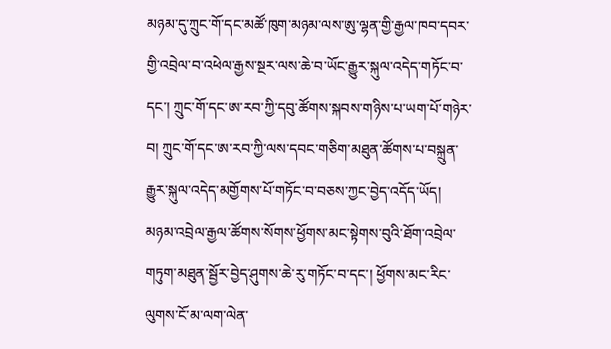མཉམ་དུ་ཀྲུང་གོ་དང་མཚོ་ཁུག་མཉམ་ལས་ཨུ་ལྷན་གྱི་རྒྱལ་ཁབ་དབར་གྱི་འབྲེལ་བ་འཕེལ་རྒྱས་སྔར་ལས་ཆེ་བ་ཡོང་རྒྱུར་སྐུལ་འདེད་གཏོང་བ་དང་། ཀྲུང་གོ་དང་ཨ་རབ་ཀྱི་དབུ་ཚོགས་སྐབས་གཉིས་པ་ཡག་པོ་གཉེར་བ། ཀྲུང་གོ་དང་ཨ་རབ་ཀྱི་ལས་དབང་གཅིག་མཐུན་ཚོགས་པ་བསྐྲུན་རྒྱུར་སྐུལ་འདེད་མགྱོགས་པོ་གཏོང་བ་བཅས་ཀྱང་བྱེད་འདོད་ཡོད། མཉམ་འབྲེལ་རྒྱལ་ཚོགས་སོགས་ཕྱོགས་མང་སྟེགས་བུའི་ཐོག་འབྲེལ་གཏུག་མཐུན་སྦྱོར་བྱེད་ཤུགས་ཆེ་རུ་གཏོང་བ་དང་། ཕྱོགས་མང་རིང་ལུགས་ངོ་མ་ལག་ལེན་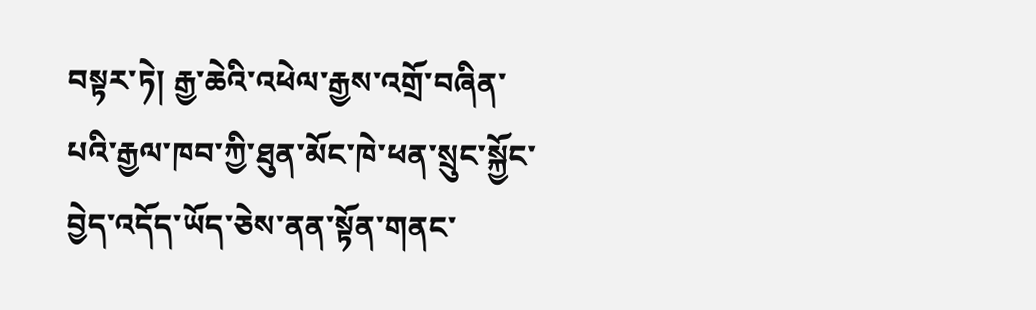བསྟར་ཏེ། རྒྱ་ཆེའི་འཕེལ་རྒྱས་འགྲོ་བཞིན་པའི་རྒྱལ་ཁབ་ཀྱི་ཐུན་མོང་ཁེ་ཕན་སྲུང་སྐྱོང་བྱེད་འདོད་ཡོད་ཅེས་ནན་སྟོན་གནང་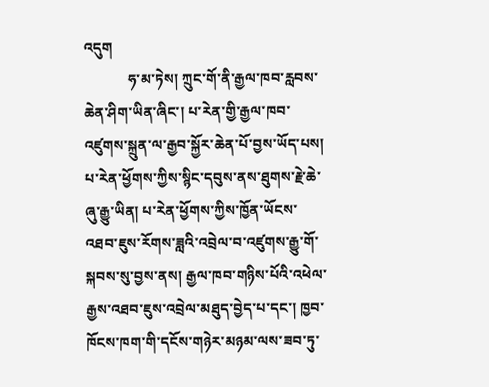འདུག
            ཧ་མ་ཏེས། ཀྲུང་གོ་ནི་རྒྱལ་ཁབ་རླབས་ཆེན་ཤིག་ཡིན་ཞིང་། པ་རེན་གྱི་རྒྱལ་ཁབ་འཛུགས་སྐྲུན་ལ་རྒྱབ་སྐྱོར་ཆེན་པོ་བྱས་ཡོད་པས། པ་རེན་ཕྱོགས་ཀྱིས་སྙིང་དབུས་ནས་ཐུགས་རྗེ་ཆེ་ཞུ་རྒྱུ་ཡིན། པ་རེན་ཕྱོགས་ཀྱིས་ཁྱོན་ཡོངས་འཐབ་ཇུས་རོགས་ཟླའི་འབྲེལ་བ་འཛུགས་རྒྱུ་གོ་སྐབས་སུ་བྱས་ནས། རྒྱལ་ཁབ་གཉིས་པོའི་འཕེལ་རྒྱས་འཐབ་ཇུས་འབྲེལ་མཐུད་བྱེད་པ་དང་། ཁྱབ་ཁོངས་ཁག་གི་དངོས་གཉེར་མཉམ་ལས་ཟབ་ཏུ་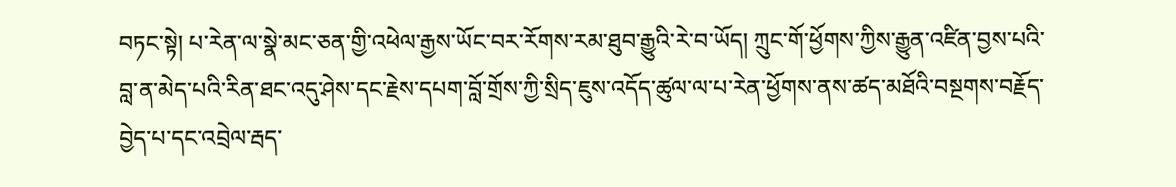བཏང་སྟེ། པ་རེན་ལ་སྣེ་མང་ཅན་གྱི་འཕེལ་རྒྱས་ཡོང་བར་རོགས་རམ་ཐུབ་རྒྱུའི་རེ་བ་ཡོད། ཀྲུང་གོ་ཕྱོགས་ཀྱིས་རྒྱུན་འཛིན་བྱས་པའི་བླ་ན་མེད་པའི་རིན་ཐང་འདུ་ཤེས་དང་རྗེས་དཔག་བློ་གྲོས་ཀྱི་སྲིད་ཇུས་འདོད་ཚུལ་ལ་པ་རེན་ཕྱོགས་ནས་ཚད་མཐོའི་བསྔགས་བརྗོད་བྱེད་པ་དང་འབྲེལ་རྦད་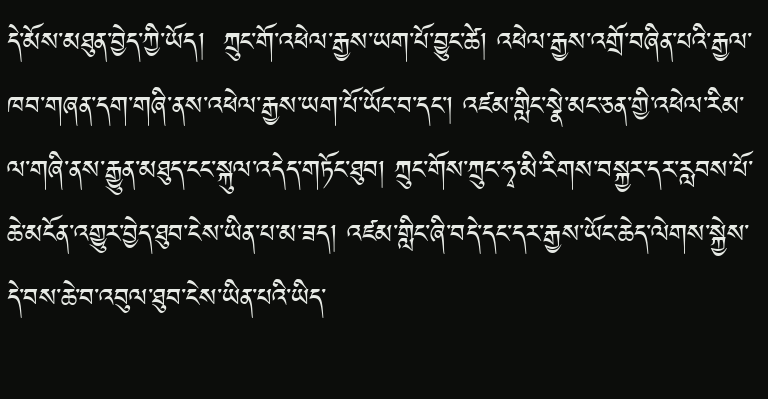དེ་མོས་མཐུན་བྱེད་ཀྱི་ཡོད།  ཀྲུང་གོ་འཕེལ་རྒྱས་ཡག་པོ་བྱུང་ཚེ། འཕེལ་རྒྱས་འགྲོ་བཞིན་པའི་རྒྱལ་ཁབ་གཞན་དག་གཞི་ནས་འཕེལ་རྒྱས་ཡག་པོ་ཡོང་བ་དང་། འཛམ་གླིང་སྣེ་མང་ཅན་གྱི་འཕེལ་རིམ་ལ་གཞི་ནས་རྒྱུན་མཐུད་ངང་སྐུལ་འདེད་གཏོང་ཐུབ། ཀྲུང་གོས་ཀྲུང་ཧྭ་མི་རིགས་བསྐྱར་དར་རླབས་པོ་ཆེ་མངོན་འགྱུར་བྱེད་ཐུབ་ངེས་ཡིན་པ་མ་ཟད། འཛམ་གླིང་ཞི་བདེ་དང་དར་རྒྱས་ཡོང་ཆེད་ལེགས་སྐྱེས་དེ་བས་ཆེ་བ་འབུལ་ཐུབ་ངེས་ཡིན་པའི་ཡིད་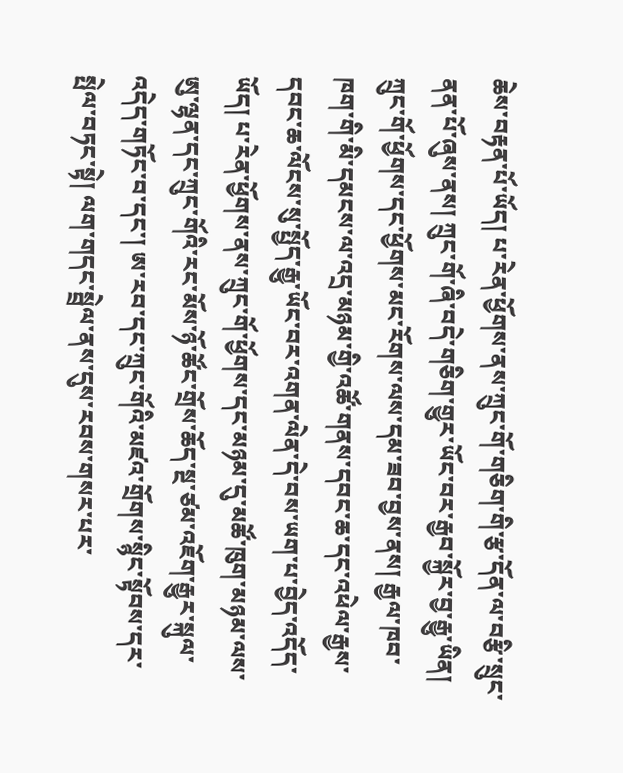ཆེས་བརྟན་པོ་ཡོད། པ་རེན་ཕྱོགས་ནས་ཀྲུང་གོ་གཅིག་གི་རྩ་དོན་ལ་བརྩི་སྲུང་ནན་པོ་ཞུས་ནས། ཀྲུང་གོ་ཞི་བདེ་གཅིག་གྱུར་ཡོང་བར་རྒྱབ་སྐྱོར་བྱ་རྒྱུ་ཡིན། ཀྲུང་གོ་ཕྱོགས་དང་ཕྱོགས་མང་རོགས་ལས་དམ་ཟབ་བྱས་ནས། རྒྱལ་ཁབ་ཁག་གི་མི་དམངས་ལ་འདྲ་མཉམ་གྱི་འཚོ་གནས་དབང་ཆ་དང་འཕེལ་རྒྱས་དབང་ཆ་ལོངས་སུ་སྤྱོད་རྒྱུ་ཡོང་བར་འགན་ལེན་དེ་བས་ཡག་པ་བྱེད་འདོད་ཡོད། པ་རེན་ཕྱོགས་ནས་ཀྲུང་གོ་ཕྱོགས་དང་མཉམ་དུ་མཚོ་ཁུག་མཉམ་ལས་ཨུ་ལྷན་དང་ཀྲུང་གོའི་རང་མོས་ཉོ་ཚོང་གྲོས་ཆོད་སྔ་ཙམ་འཇོག་རྒྱུར་སྐུལ་འདེད་གཏོང་བ་དང་། ཨ་རབ་དང་ཀྲུང་གོའི་མཛའ་གྲོགས་སྙིང་སྟོབས་དར་སྤེལ་བཏང་སྟེ། ལག་གདང་སྦྲེལ་ནས་དུས་རབས་གསར་པར་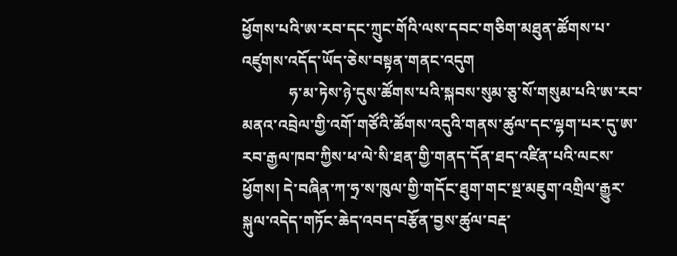ཕྱོགས་པའི་ཨ་རབ་དང་ཀྲུང་གོའི་ལས་དབང་གཅིག་མཐུན་ཚོགས་པ་འཛུགས་འདོད་ཡོད་ཅེས་བསྟན་གནང་འདུག
            ཧ་མ་ཏེས་ཉེ་དུས་ཚོགས་པའི་སྐབས་སུམ་ཅུ་སོ་གསུམ་པའི་ཨ་རབ་མནའ་འབྲེལ་གྱི་འགོ་གཙོའི་ཚོགས་འདུའི་གནས་ཚུལ་དང་ལྷག་པར་དུ་ཨ་རབ་རྒྱལ་ཁབ་ཀྱིས་ཕ་ལེ་སི་ཐན་གྱི་གནད་དོན་ཐད་འཛིན་པའི་ལངས་ཕྱོགས། དེ་བཞིན་ཀ་ཧྲ་ས་ཁུལ་གྱི་གདོང་ཐུག་གང་སྔ་མཇུག་འགྲིལ་རྒྱུར་སྐུལ་འདེད་གཏོང་ཆེད་འབད་བརྩོན་བྱས་ཚུལ་བརྡ་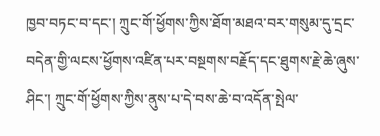ཁྱབ་བཏང་བ་དང་། ཀྲུང་གོ་ཕྱོགས་ཀྱིས་ཐོག་མཐའ་བར་གསུམ་དུ་དྲང་བདེན་གྱི་ལངས་ཕྱོགས་འཛིན་པར་བསྔགས་བརྗོད་དང་ཐུགས་རྗེ་ཆེ་ཞུས་ཤིང་། ཀྲུང་གོ་ཕྱོགས་ཀྱིས་ནུས་པ་དེ་བས་ཆེ་བ་འདོན་སྤེལ་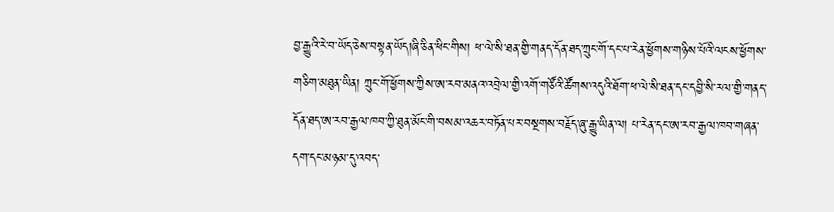བྱ་རྒྱུའི་རེ་བ་ཡོད་ཅེས་བསྟན་ཡོད།ཞི་ཅིན་ཕིང་གིས། ཕ་ལེ་སི་ཐན་གྱི་གནད་དོན་ཐད་ཀྲུང་གོ་དང་པ་རེན་ཕྱོགས་གཉིས་པོའི་ལངས་ཕྱོགས་གཅིག་མཐུན་ཡིན། ཀྲུང་གོ་ཕྱོགས་ཀྱིས་ཨ་རབ་མནའ་འབྲེལ་གྱི་འགོ་གཙོའི་ཚོགས་འདུའི་ཐོག་ཕ་ལེ་སི་ཐན་དང་དབྱི་སི་རལ་གྱི་གནད་དོན་ཐད་ཨ་རབ་རྒྱལ་ཁབ་ཀྱི་ཐུན་མོང་གི་བསམ་འཆར་བཏོན་པར་བསྔགས་བརྗོད་ཞུ་རྒྱུ་ཡིན་ལ། པ་རེན་དང་ཨ་རབ་རྒྱལ་ཁབ་གཞན་དག་དང་མཉམ་དུ་འབད་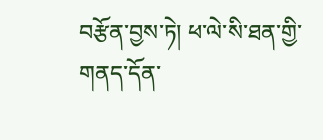བརྩོན་བྱས་ཏེ། ཕ་ལེ་སི་ཐན་གྱི་གནད་དོན་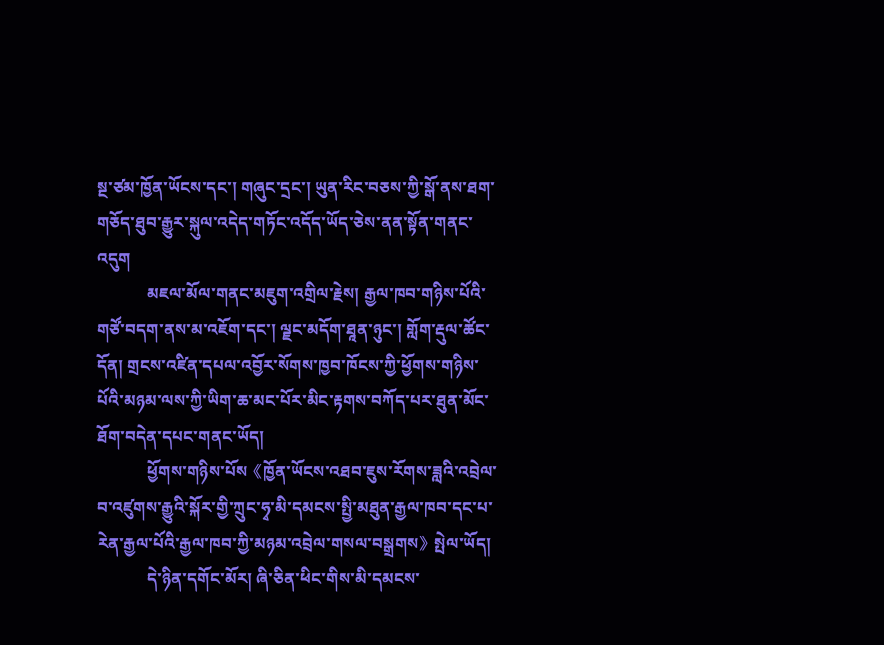སྔ་ཙམ་ཁྱོན་ཡོངས་དང་། གཞུང་དྲང་། ཡུན་རིང་བཅས་ཀྱི་སྒོ་ནས་ཐག་གཅོད་ཐུབ་རྒྱུར་སྐུལ་འདེད་གཏོང་འདོད་ཡོད་ཅེས་ནན་སྟོན་གནང་འདུག
            མཇལ་མོལ་གནང་མཇུག་འགྲིལ་རྗེས། རྒྱལ་ཁབ་གཉིས་པོའི་གཙོ་བདག་ནས་མ་འཇོག་དང་། ལྗང་མདོག་ཐཱན་ཉུང་། གློག་རྡུལ་ཚོང་དོན། གྲངས་འཛིན་དཔལ་འབྱོར་སོགས་ཁྱབ་ཁོངས་ཀྱི་ཕྱོགས་གཉིས་པོའི་མཉམ་ལས་ཀྱི་ཡིག་ཆ་མང་པོར་མིང་རྟགས་བཀོད་པར་ཐུན་མོང་ཐོག་བདེན་དཔང་གནང་ཡོད།
            ཕྱོགས་གཉིས་པོས《ཁྱོན་ཡོངས་འཐབ་ཇུས་རོགས་ཟླའི་འབྲེལ་བ་འཛུགས་རྒྱུའི་སྐོར་གྱི་ཀྲུང་ཧྭ་མི་དམངས་སྤྱི་མཐུན་རྒྱལ་ཁབ་དང་པ་རེན་རྒྱལ་པོའི་རྒྱལ་ཁབ་ཀྱི་མཉམ་འབྲེལ་གསལ་བསྒྲགས》སྤེལ་ཡོད།
            དེ་ཉིན་དགོང་མོར། ཞི་ཅིན་ཕིང་གིས་མི་དམངས་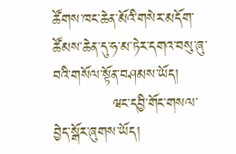ཚོགས་ཁང་ཆེན་མོའི་གསེར་མདོག་ཚོམས་ཆེན་དུ་ཧ་མ་ཏེར་དགའ་བསུ་ཞུ་བའི་གསོལ་སྟོན་བཤམས་ཡོད།
            ཝང་དབྱི་གོང་གསལ་བྱེད་སྒོར་ཞུགས་ཡོད།